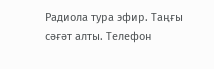Радиола тура эфир. Таңғы сәғәт алты. Телефон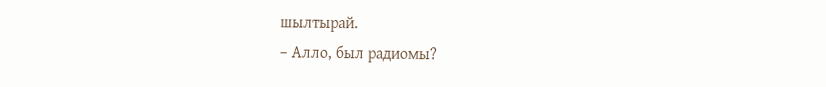шылтырай.
– Алло, был радиомы?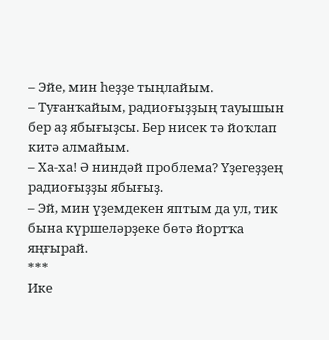– Эйе, мин һеҙҙе тыңлайым.
– Туғанҡайым, радиоғыҙҙың тауышын бер аҙ ябығыҙсы. Бер нисек тә йоҡлап китә алмайым.
– Ха-ха! Ә ниндәй проблема? Үҙегеҙҙең радиоғыҙҙы ябығыҙ.
– Эй, мин үҙемдекен яптым да ул, тик бына күршеләрҙеке бөтә йортҡа яңғырай.
***
Ике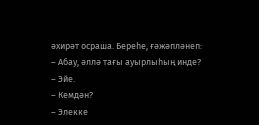әхирәт осраша. Береhе, ғәжәпләнеп:
– Абау, әллә тағы ауырлыhың инде?
– Эйе.
– Кемдән?
– Элекке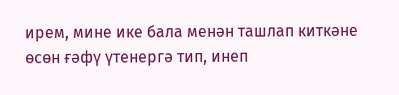ирем, мине ике бала менән ташлап киткәне өсөн ғәфү үтенергә тип, инеп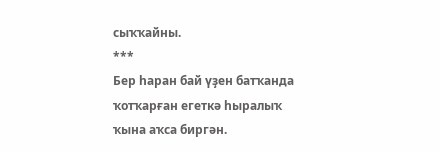сыҡҡайны.
***
Бер hаран бай үҙен батҡанда ҡотҡарған егеткә hыралыҡ ҡына аҡса биргән.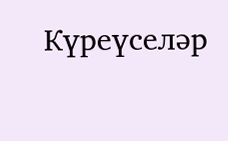Күреүселәр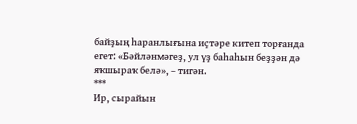байҙың hаранлығына иҫтәре китеп торғанда егет: «Бәйләнмәгеҙ, ул үҙ баhаhын беҙҙән дә яҡшыраҡ белә», – тигән.
***
Ир, сырайын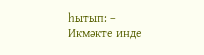һытып: – Икмәкте инде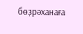бөҙрәханаға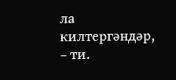ла килтергәндәр, – ти.